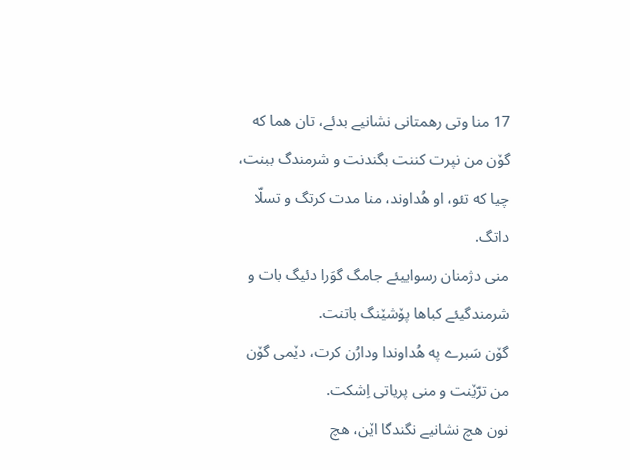17 منا وتی رهمتانی نشانیے بدئے، تان هما که گۆن من نپرت کننت بگندنت و شرمندگ ببنت، چیا که تئو، او هُداوند، منا مدت کرتگ و تسلّا داتگ.
منی دژمنان رسواییئے جامگ گوَرا دئیگ بات و شرمندگیئے کباها پۆشێنگ باتنت.
گۆن سَبرے په هُداوندا ودارُن کرت، دێمی گۆن من ترّێنت و منی پریاتی اِشکت.
نون هچ نشانیے نگندگا اێن، هچ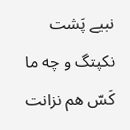نبیے پَشت نکپتگ و چه ما کَسّ هم نزانت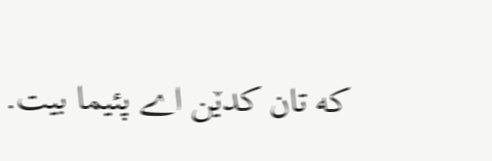که تان کدێن اے پئیما بیت.